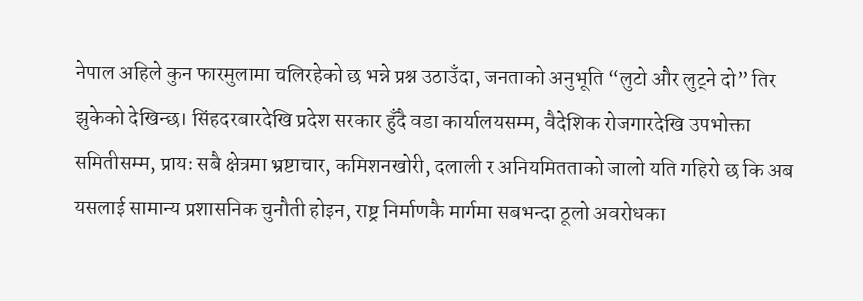नेपाल अहिले कुन फारमुलामा चलिरहेको छ भन्ने प्रश्न उठाउँदा, जनताको अनुभूति “लुटो और लुट्ने दो” तिर झुकेको देखिन्छ। सिंहदरबारदेखि प्रदेश सरकार हुँदै वडा कार्यालयसम्म, वैदेशिक रोजगारदेखि उपभोक्ता समितीसम्म, प्रायः सबै क्षेत्रमा भ्रष्टाचार, कमिशनखोरी, दलाली र अनियमितताको जालो यति गहिरो छ कि अब यसलाई सामान्य प्रशासनिक चुनौती होइन, राष्ट्र निर्माणकै मार्गमा सबभन्दा ठूलो अवरोधका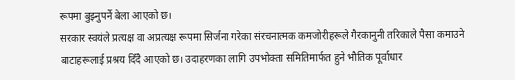रूपमा बुझ्नुपर्ने बेला आएको छ।
सरकार स्वयंले प्रत्यक्ष वा अप्रत्यक्ष रूपमा सिर्जना गरेका संरचनात्मक कमजोरीहरूले गैरकानुनी तरिकाले पैसा कमाउने बाटाहरूलाई प्रश्रय दिँदै आएको छ। उदाहरणका लागि उपभोक्ता समितिमार्फत हुने भौतिक पूर्वाधार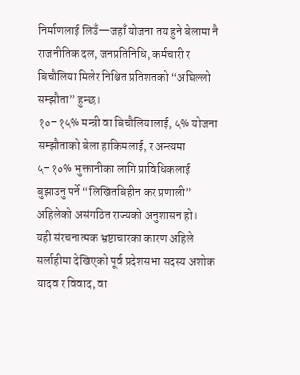निर्माणलाई लिउँ—जहाँ योजना तय हुने बेलामा नै राजनीतिक दल, जनप्रतिनिधि, कर्मचारी र बिचौलिया मिलेर निश्चित प्रतिशतको “अघिल्लो सम्झौता” हुन्छ।
१०–१५% मन्त्री वा बिचौलियालाई, ५% योजना सम्झौताको बेला हाकिमलाई, र अन्त्यमा ५–१०% भुक्तानीका लागि प्राविधिकलाई बुझाउनु पर्ने “लिखितबिहीन कर प्रणाली” अहिलेको असंगठित राज्यको अनुशासन हो।
यही संरचनात्मक भ्रष्टाचारका कारण अहिले सर्लाहीमा देखिएको पूर्व प्रदेशसभा सदस्य अशोक यादव र विवाद, वा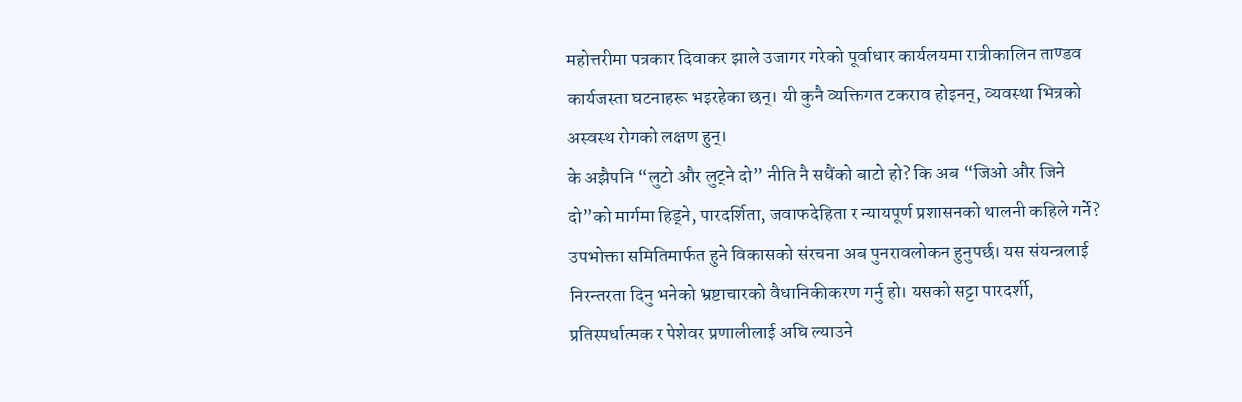महोत्तरीमा पत्रकार दिवाकर झाले उजागर गरेको पूर्वाधार कार्यलयमा रात्रीकालिन ताण्डव कार्यजस्ता घटनाहरू भइरहेका छन्। यी कुनै व्यक्तिगत टकराव होइनन्, व्यवस्था भित्रको अस्वस्थ रोगको लक्षण हुन्।
के अझैपनि “लुटो और लुट्ने दो” नीति नै सधैंको बाटो हो? कि अब “जिओ और जिने दो”को मार्गमा हिड्ने, पारदर्शिता, जवाफदेहिता र न्यायपूर्ण प्रशासनको थालनी कहिले गर्ने?
उपभोक्ता समितिमार्फत हुने विकासको संरचना अब पुनरावलोकन हुनुपर्छ। यस संयन्त्रलाई निरन्तरता दिनु भनेको भ्रष्टाचारको वैधानिकीकरण गर्नु हो। यसको सट्टा पारदर्शी, प्रतिस्पर्धात्मक र पेशेवर प्रणालीलाई अघि ल्याउने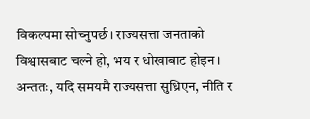विकल्पमा सोच्नुपर्छ। राज्यसत्ता जनताको विश्वासबाट चल्ने हो, भय र धोखाबाट होइन।
अन्ततः, यदि समयमै राज्यसत्ता सुध्रिएन, नीति र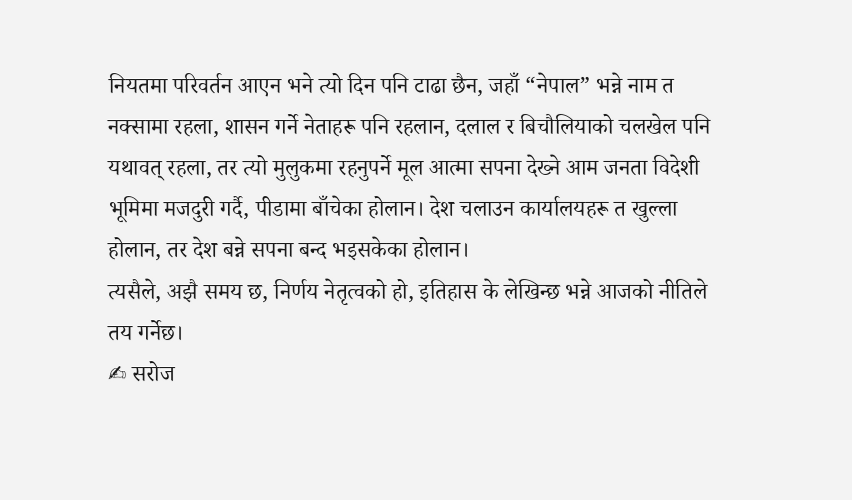नियतमा परिवर्तन आएन भने त्यो दिन पनि टाढा छैन, जहाँ “नेपाल” भन्ने नाम त नक्सामा रहला, शासन गर्ने नेताहरू पनि रहलान, दलाल र बिचौलियाको चलखेल पनि यथावत् रहला, तर त्यो मुलुकमा रहनुपर्ने मूल आत्मा सपना देख्ने आम जनता विदेशी भूमिमा मजदुरी गर्दै, पीडामा बाँचेका होलान। देश चलाउन कार्यालयहरू त खुल्ला होलान, तर देश बन्ने सपना बन्द भइसकेका होलान।
त्यसैले, अझै समय छ, निर्णय नेतृत्वको हो, इतिहास के लेखिन्छ भन्ने आजको नीतिले तय गर्नेछ।
✍ सरोज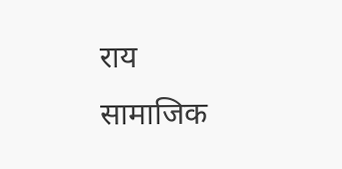राय
सामाजिक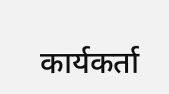कार्यकर्ता